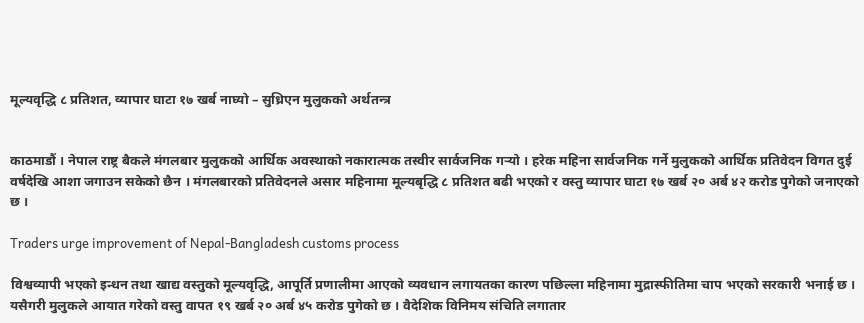मूल्यवृद्धि ८ प्रतिशत, व्यापार घाटा १७ खर्ब नाघ्यो – सुध्रिएन मुलुकको अर्थतन्त्र


काठमाडौं । नेपाल राष्ट्र बैकले मंगलबार मुलुकको आर्थिक अवस्थाको नकारात्मक तस्वीर सार्वजनिक गर्‍यो । हरेक महिना सार्वजनिक गर्ने मुलुकको आर्थिक प्रतिवेदन विगत दुई वर्षदेखि आशा जगाउन सकेको छैन । मंगलबारको प्रतिवेदनले असार महिनामा मूल्यबृद्धि ८ प्रतिशत बढी भएको र वस्तु व्यापार घाटा १७ खर्ब २० अर्ब ४२ करोड पुगेको जनाएको छ ।

Traders urge improvement of Nepal-Bangladesh customs process

विश्वव्यापी भएको इन्धन तथा खाद्य वस्तुको मूल्यवृद्धि, आपूर्ति प्रणालीमा आएको व्यवधान लगायतका कारण पछिल्ला महिनामा मुद्रास्फीतिमा चाप भएको सरकारी भनाई छ । यसैगरी मुलुकले आयात गरेको वस्तु वापत १९ खर्ब २० अर्ब ४५ करोड पुगेको छ । वैदेशिक विनिमय संचिति लगातार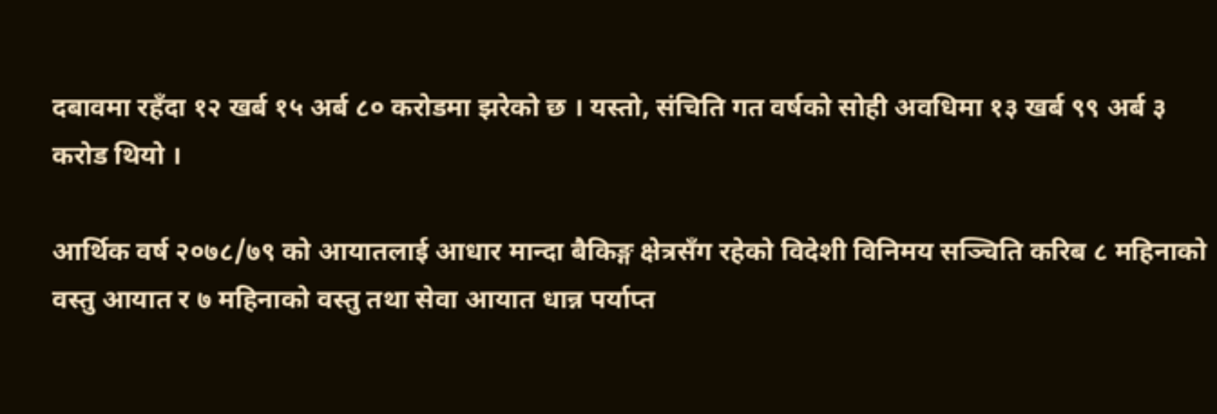दबावमा रहँदा १२ खर्ब १५ अर्ब ८० करोडमा झरेको छ । यस्तो, संचिति गत वर्षको सोही अवधिमा १३ खर्ब ९९ अर्ब ३ करोड थियो ।

आर्थिक वर्ष २०७८/७९ को आयातलाई आधार मान्दा बैकिङ्ग क्षेत्रसँग रहेको विदेशी विनिमय सञ्चिति करिब ८ महिनाको वस्तु आयात र ७ महिनाको वस्तु तथा सेवा आयात धान्न पर्याप्त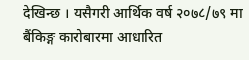देखिन्छ । यसैगरी आर्थिक वर्ष २०७८/७९ मा बैंकिङ्ग कारोबारमा आधारित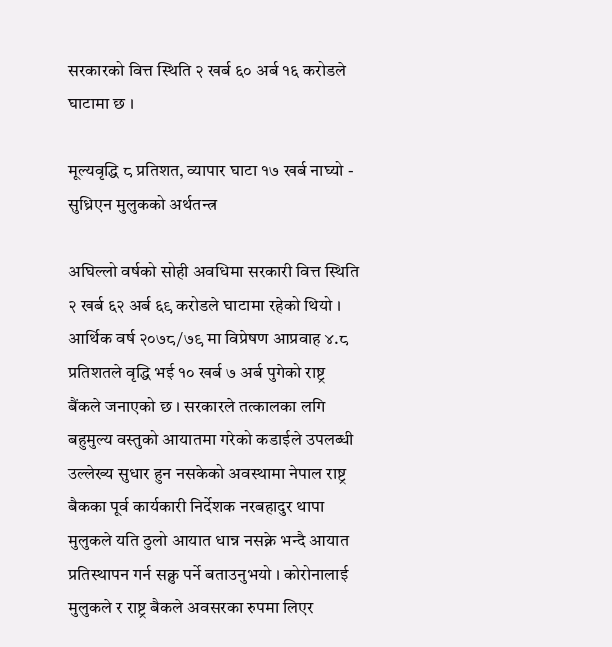सरकारको वित्त स्थिति २ खर्ब ६० अर्ब १६ करोडले घाटामा छ ।

मूल्यवृद्धि ८ प्रतिशत, व्यापार घाटा १७ खर्ब नाघ्यो - सुध्रिएन मुलुकको अर्थतन्त्र

अघिल्लो वर्षको सोही अवधिमा सरकारी वित्त स्थिति २ खर्ब ६२ अर्ब ६९ करोडले घाटामा रहेको थियो । आर्थिक वर्ष २०७८/७९ मा विप्रेषण आप्रवाह ४.८ प्रतिशतले वृद्धि भई १० खर्ब ७ अर्ब पुगेको राष्ट्र बैंकले जनाएको छ । सरकारले तत्कालका लगि बहुमुल्य वस्तुको आयातमा गरेको कडाईले उपलब्धी उल्लेख्य सुधार हुन नसकेको अवस्थामा नेपाल राष्ट्र बैकका पूर्व कार्यकारी निर्देशक नरबहादुर थापा मुलुकले यति ठुलो आयात धान्न नसक्ने भन्दै आयात प्रतिस्थापन गर्न सक्नु पर्ने बताउनुभयो । कोरोनालाई मुलुकले र राष्ट्र बैकले अवसरका रुपमा लिएर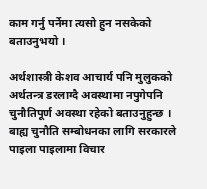काम गर्नु पर्नेमा त्यसो हुन नसकेको बताउनुभयो ।

अर्थशास्त्री केशव आचार्य पनि मुलुकको अर्थतन्त्र डरलाग्दै अवस्थामा नपुगेपनि चुनौतिपूर्ण अवस्था रहेको बताउनुहुन्छ । बाह्य चुनौति सम्बोधनका लागि सरकारले पाइला पाइलामा विचार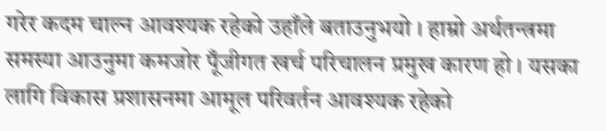गरेर कदम चाल्न आवश्यक रहेको उहाँले बताउनुभयो । हाम्रो अर्थतन्त्रमा समस्या आउनुमा कमजोर पूँजीगत खर्च परिचालन प्रमुख कारण हो । यसका लागि विकास प्रशासनमा आमूल परिवर्तन आवश्यक रहेको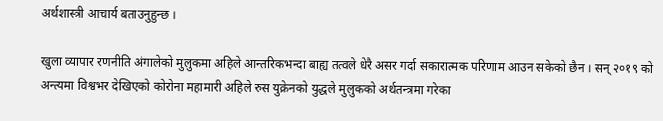अर्थशास्त्री आचार्य बताउनुहुन्छ ।

खुला व्यापार रणनीति अंगालेको मुलुकमा अहिले आन्तरिकभन्दा बाह्य तत्वले धेरै असर गर्दा सकारात्मक परिणाम आउन सकेको छैन । सन् २०१९ को अन्त्यमा विश्वभर देखिएको कोरोना महामारी अहिले रुस युक्रेनको युद्धले मुलुकको अर्थतन्त्रमा गरेका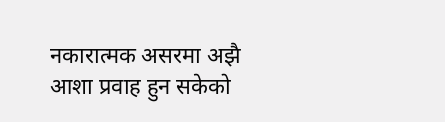नकारात्मक असरमा अझै आशा प्रवाह हुन सकेको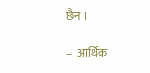छैन ।

–  आर्थिक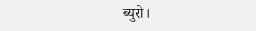ब्युरो।